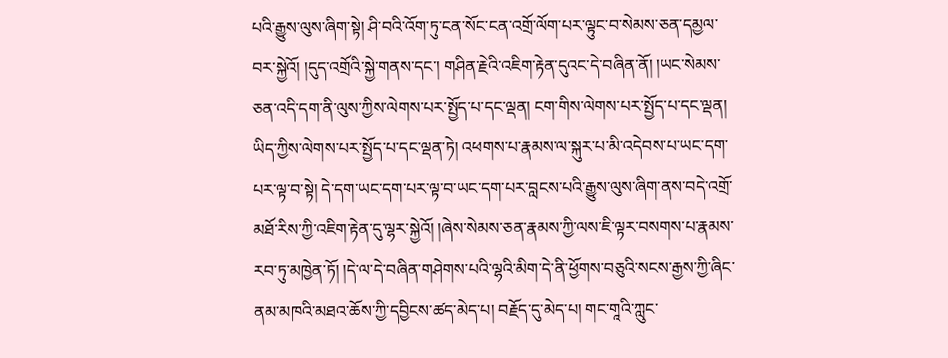པའི་རྒྱུས་ལུས་ཞིག་སྟེ། ཤི་བའི་འོག་ཏུ་ངན་སོང་ངན་འགྲོ་ལོག་པར་ལྟུང་བ་སེམས་ཅན་དམྱལ་བར་སྐྱེའོ། །དུད་འགྲོའི་སྐྱེ་གནས་དང་། གཤིན་རྗེའི་འཇིག་རྟེན་དུའང་དེ་བཞིན་ནོ། །ཡང་སེམས་ཅན་འདི་དག་ནི་ལུས་ཀྱིས་ལེགས་པར་སྤྱོད་པ་དང་ལྡན། ངག་གིས་ལེགས་པར་སྤྱོད་པ་དང་ལྡན། ཡིད་ཀྱིས་ལེགས་པར་སྤྱོད་པ་དང་ལྡན་ཏེ། འཕགས་པ་རྣམས་ལ་སྐུར་པ་མི་འདེབས་པ་ཡང་དག་པར་ལྟ་བ་སྟེ། དེ་དག་ཡང་དག་པར་ལྟ་བ་ཡང་དག་པར་བླངས་པའི་རྒྱུས་ལུས་ཞིག་ནས་བདེ་འགྲོ་མཐོ་རིས་ཀྱི་འཇིག་རྟེན་དུ་ལྷར་སྐྱེའོ། །ཞེས་སེམས་ཅན་རྣམས་ཀྱི་ལས་ཇི་ལྟར་བསགས་པ་རྣམས་རབ་ཏུ་མཁྱེན་ཏོ། །དེ་ལ་དེ་བཞིན་གཤེགས་པའི་ལྷའི་མིག་དེ་ནི་ཕྱོགས་བཅུའི་སངས་རྒྱས་ཀྱི་ཞིང་ནམ་མཁའི་མཐའ་ཆོས་ཀྱི་དབྱིངས་ཚད་མེད་པ། བརྗོད་དུ་མེད་པ། གང་གཱའི་ཀླུང་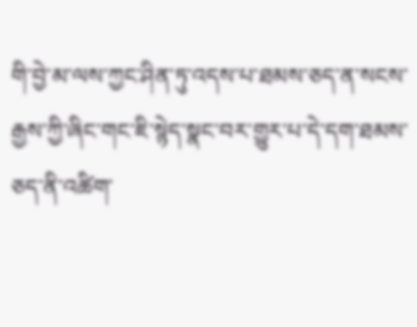གི་བྱེ་མ་ལས་ཀྱང་ཤིན་ཏུ་འདས་པ་ཐམས་ཅད་ན་སངས་རྒྱས་ཀྱི་ཞིང་གང་ཇི་སྙེད་སྣང་བར་གྱུར་པ་དེ་དག་ཐམས་ཅད་ནི་འཚིག་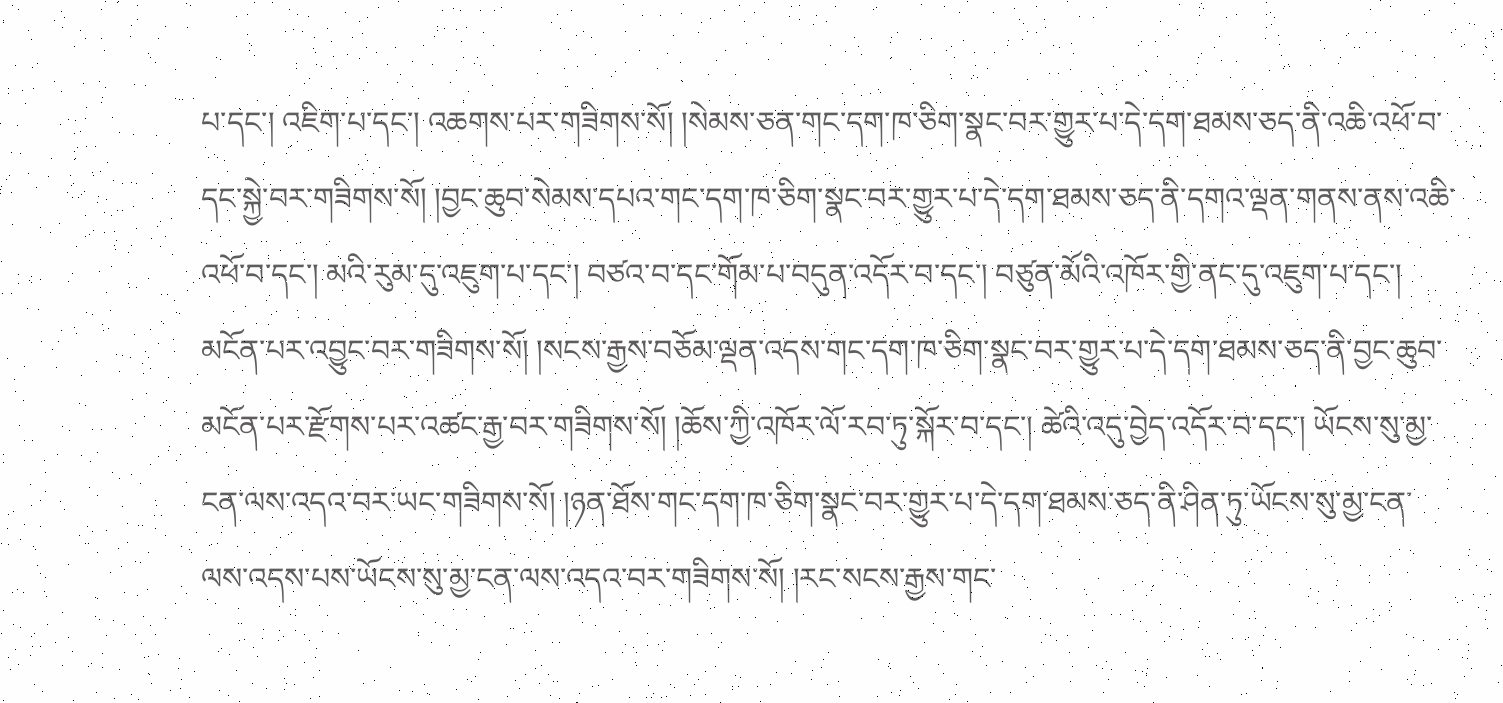པ་དང་། འཇིག་པ་དང་། འཆགས་པར་གཟིགས་སོ། །སེམས་ཅན་གང་དག་ཁ་ཅིག་སྣང་བར་གྱུར་པ་དེ་དག་ཐམས་ཅད་ནི་འཆི་འཕོ་བ་དང་སྐྱེ་བར་གཟིགས་སོ། །བྱང་ཆུབ་སེམས་དཔའ་གང་དག་ཁ་ཅིག་སྣང་བར་གྱུར་པ་དེ་དག་ཐམས་ཅད་ནི་དགའ་ལྡན་གནས་ནས་འཆི་འཕོ་བ་དང་། མའི་རུམ་དུ་འཇུག་པ་དང་། བཙའ་བ་དང་གོམ་པ་བདུན་འདོར་བ་དང་། བཙུན་མོའི་འཁོར་གྱི་ནང་དུ་འཇུག་པ་དང་། མངོན་པར་འབྱུང་བར་གཟིགས་སོ། །སངས་རྒྱས་བཅོམ་ལྡན་འདས་གང་དག་ཁ་ཅིག་སྣང་བར་གྱུར་པ་དེ་དག་ཐམས་ཅད་ནི་བྱང་ཆུབ་མངོན་པར་རྫོགས་པར་འཚང་རྒྱ་བར་གཟིགས་སོ། །ཆོས་ཀྱི་འཁོར་ལོ་རབ་ཏུ་སྐོར་བ་དང་། ཚེའི་འདུ་བྱེད་འདོར་བ་དང་། ཡོངས་སུ་མྱ་ངན་ལས་འདའ་བར་ཡང་གཟིགས་སོ། །ཉན་ཐོས་གང་དག་ཁ་ཅིག་སྣང་བར་གྱུར་པ་དེ་དག་ཐམས་ཅད་ནི་ཤིན་ཏུ་ཡོངས་སུ་མྱ་ངན་ལས་འདས་པས་ཡོངས་སུ་མྱ་ངན་ལས་འདའ་བར་གཟིགས་སོ། །རང་སངས་རྒྱས་གང་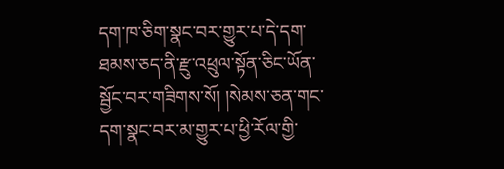དག་ཁ་ཅིག་སྣང་བར་གྱུར་པ་དེ་དག་ཐམས་ཅད་ནི་རྫུ་འཕྲུལ་སྟོན་ཅིང་ཡོན་སྦྱོང་བར་གཟིགས་སོ། །སེམས་ཅན་གང་དག་སྣང་བར་མ་གྱུར་པ་ཕྱི་རོལ་གྱི་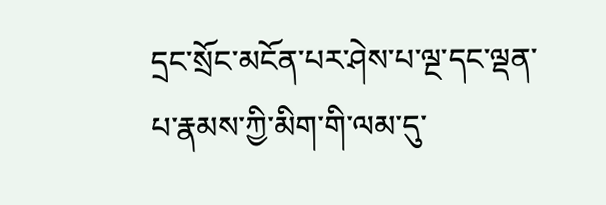དྲང་སྲོང་མངོན་པར་ཤེས་པ་ལྔ་དང་ལྡན་པ་རྣམས་ཀྱི་མིག་གི་ལམ་དུ་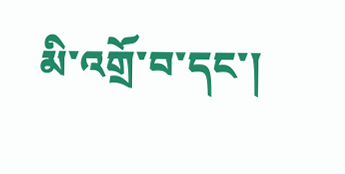མི་འགྲོ་བ་དང་།